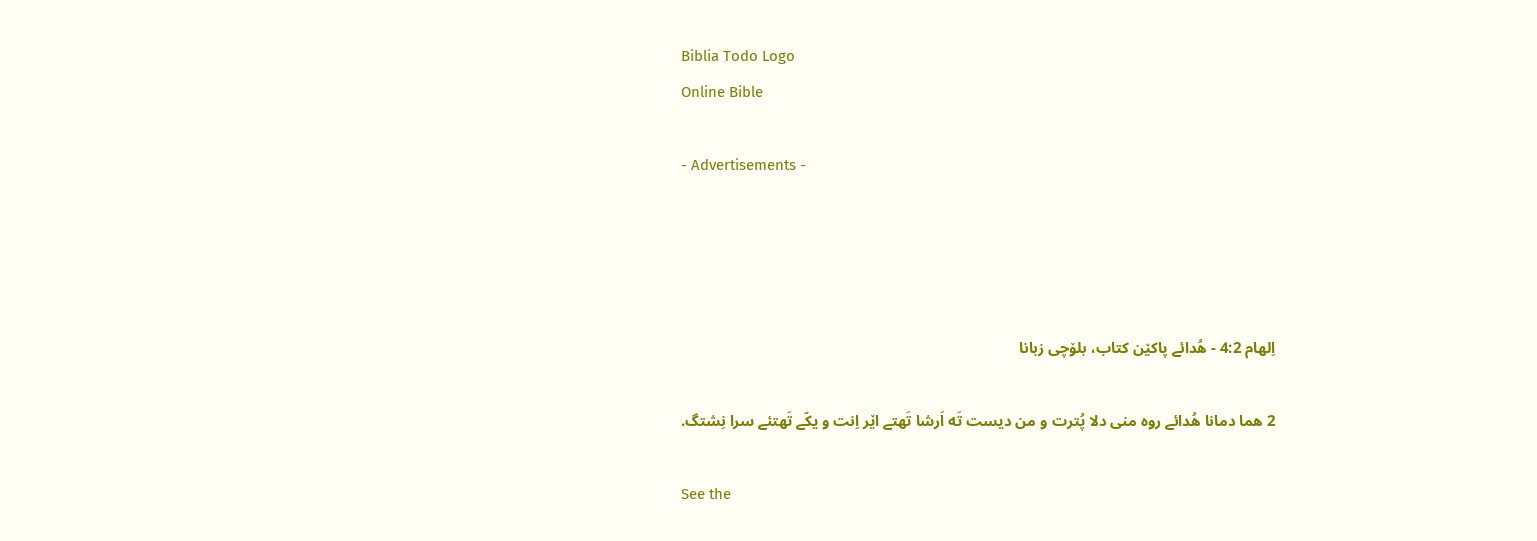Biblia Todo Logo
Online Bible

- Advertisements -




اِلهام 4:2 - هُدائے پاکێن کتاب، بلۆچی زبانا

2 هما دمانا هُدائے روه منی دلا پُترت و من دیست تَه اَرشا تَهتے اێر اِنت و یکّے تَهتئے سرا نِشتگ.

See the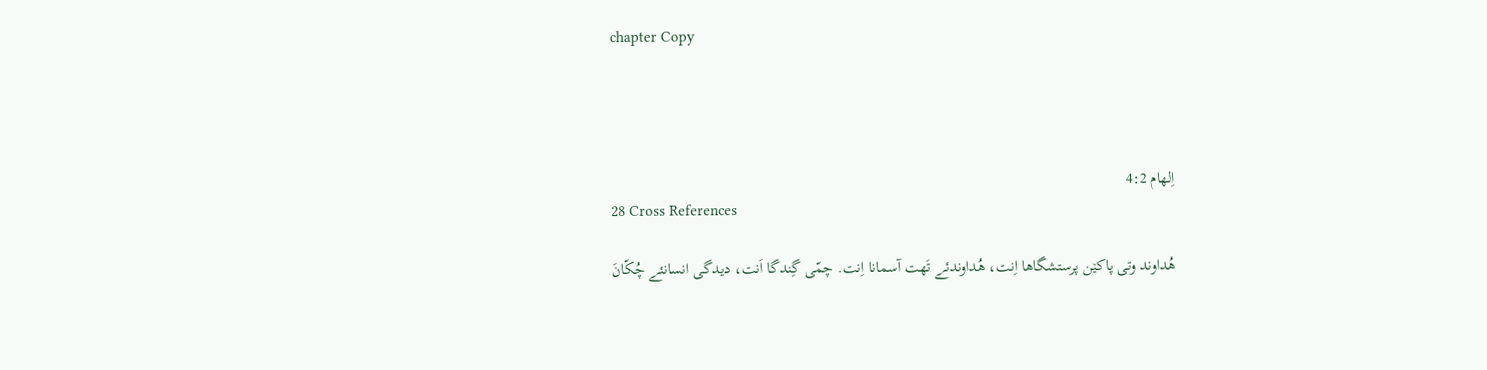chapter Copy




اِلهام 4:2
28 Cross References

هُداوند وتی پاکێن پرستشگاها اِنت، هُداوندئے تَهت آسمانا اِنت. چمّی گِندگا اَنت، دیدگی انسانئے چُکّانَ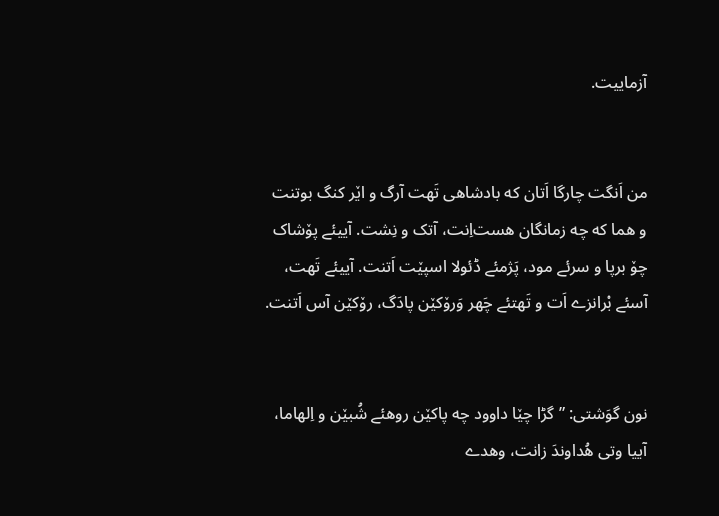آزماییت.


من اَنگت چارگا اَتان که بادشاهی تَهت آرگ و اێر کنگ بوتنت و هما که چه زمانگان هست‌اِنت، آتک و نِشت. آییئے پۆشاک چۆ برپا و سرئے مود، پَژمئے ڈئولا اسپێت اَتنت. آییئے تَهت، آسئے بْرانزے اَت و تَهتئے چَهر وَرۆکێن پادَگ، رۆکێن آس اَتنت.


نون گوَشتی: ”گڑا چێا داوود چه پاکێن روهئے شُبێن و اِلهاما، آییا وتی هُداوندَ زانت، وهدے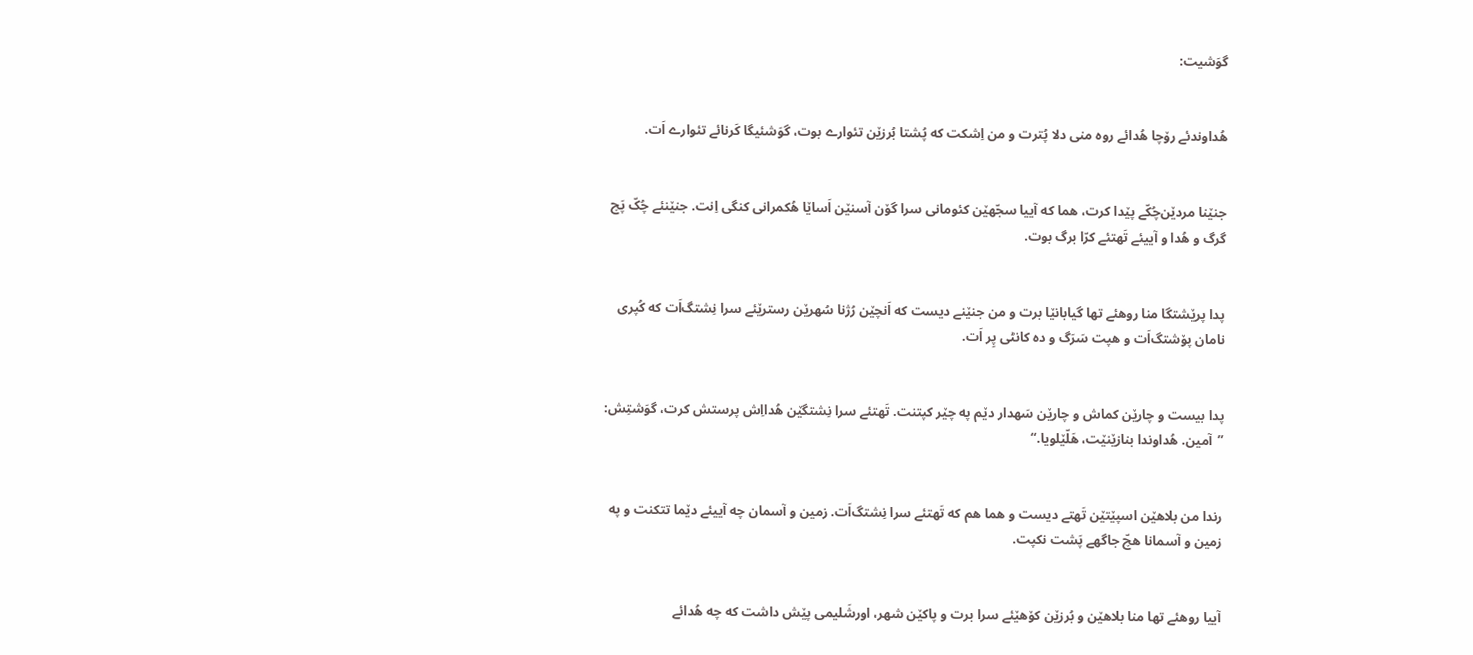گوَشیت:


هُداوندئے رۆچا هُدائے روه منی دلا پُترت و من اِشکت که پُشتا بُرزێن تئوارے بوت، گوَشئیگا کَرنائے تئوارے اَت.


جنێنا مردێن‌چُکّے پێدا کرت، هما که آییا سجّهێن کئومانی سرا گۆن آسنێن اَساێا هُکمرانی کنگی اِنت. جنێنئے چُکّ پَچ گرگ و هُدا و آییئے تَهتئے کرّا برگ بوت.


پدا پرێشتگا منا روهئے تها گیابانێا برت و من جنێنے دیست که اَنچێن رُژنا سُهرێن رسترێئے سرا نِشتگ‌اَت که کُپری نامان پۆشتگ‌اَت و هپت سَرَگ و ده کانٹی پِر اَت.


پدا بیست و چارێن کماش و چارێن سَهدار دێم په چێر کپتنت. تَهتئے سرا نِشتگێن هُدااِش پرستش کرت، گوَشتِش: ”آمین. هُداوندا بنازێنێت، هَلّێلویا.“


رندا من بلاهێن اسپێتێن تَهتے دیست و هما هم که تَهتئے سرا نِشتگ‌اَت. زمین و آسمان چه آییئے دێما تتکنت و په زمین و آسمانا هچّ جاگهے پَشت نکپت.


آییا روهئے تها منا بلاهێن و بُرزێن کۆهێئے سرا برت و پاکێن شهر، اورشَلیمی پێش داشت که چه هُدائے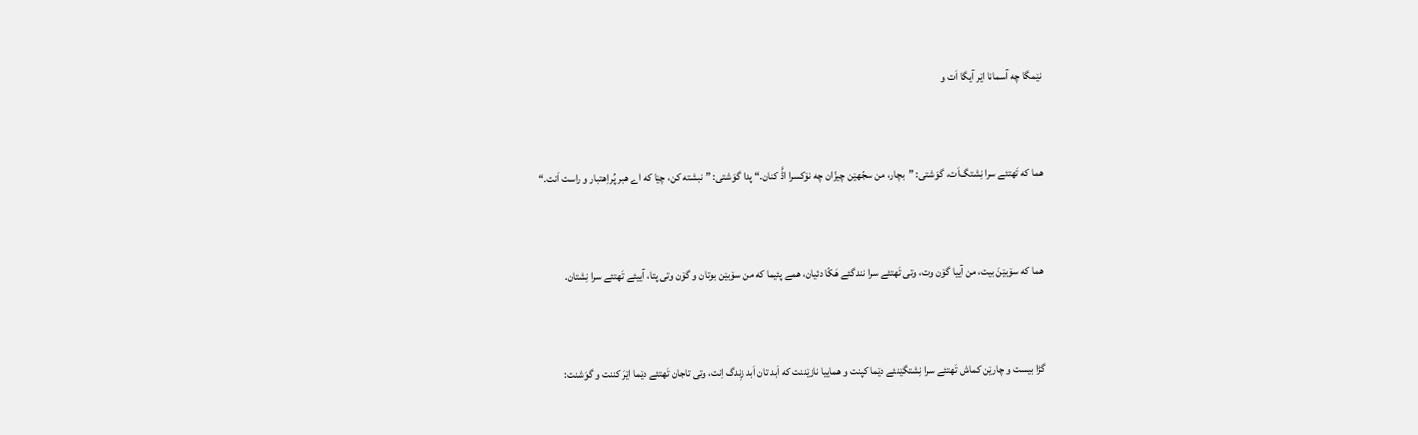نێمگا چه آسمانا اێر آیگا اَت و


هما که تَهتئے سرا نِشتگ‌اَت، گوَشتی: ”بچار، من سجّهێن چیزّان چه نۆکسرا اڈَّ کنان.“ پدا گوَشتی: ”نبشته کن، چێا که اے هبر پُراِهتبار و راست اَنت.“


هما که سۆبێنَ بیت، من آییا گۆن وت، وتی تَهتئے سرا نندگئے هَکّا دئیان، همے پئیما که من سۆبێن بوتان و گۆن وتی پتا، آییئے تَهتئے سرا نِشتان.


گڑا بیست و چارێن کماش تَهتئے سرا نِشتگێنئے دێما کپنت و هماییا نازێننت که اَبد تان اَبد زِندگ اِنت، وتی تاجان تَهتئے دێما اێرَ کننت و گوَشنت: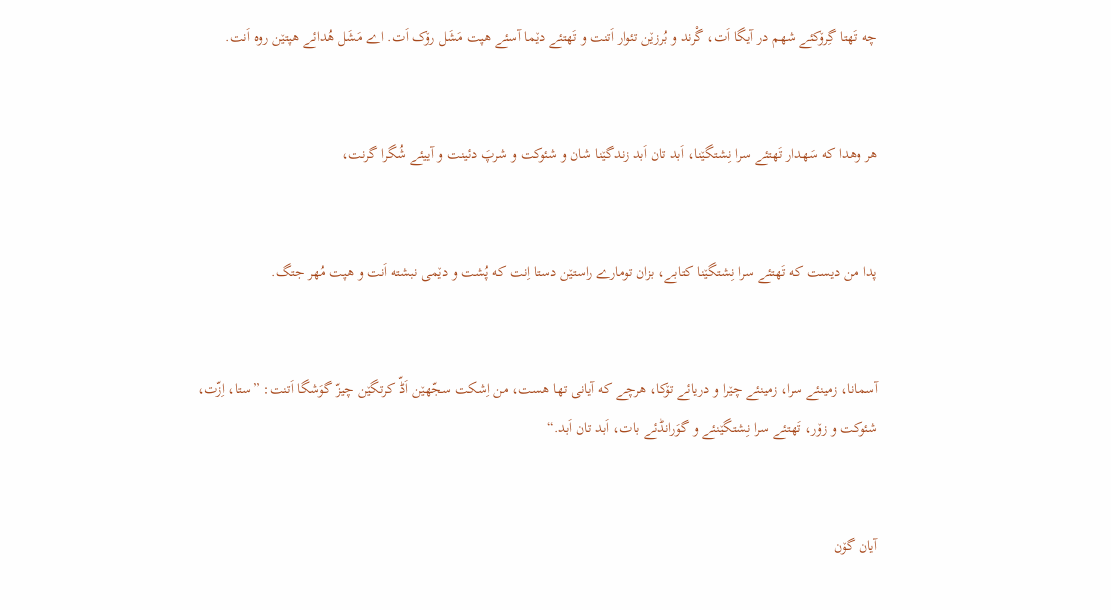چه تَهتا گِرۆکئے شهم در آیگا اَت، گْرند و بُرزێن تئوار اَتنت و تَهتئے دێما آسئے هپت مَشَل رۆک اَت. اے مَشَل هُدائے هپتێن روه اَنت.


هر وهدا که سَهدار تَهتئے سرا نِشتگێنا، اَبد تان اَبد زندگێنا شان و شئوکت و شرپَ دئینت و آییئے شُگرا گرنت،


پدا من دیست که تَهتئے سرا نِشتگێنا کتابے، بزان تومارے راستێن دستا اِنت که پُشت و دێمی نبشته اَنت و هپت مُهر جتگ.


آسمانا، زمینئے سرا، زمینئے چێرا و دریائے تۆکا، هرچے که آیانی تها هست، من اِشکت سجّهێن اَڈّ کرتگێن چیزّ گوَشگا اَتنت: ”ستا، اِزّت، شئوکت و زۆر، تَهتئے سرا نِشتگێنئے و گوَرانڈئے بات، اَبد تان اَبد.“


آیان گۆن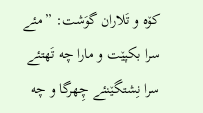کۆه و تَلاران گوَشت: ”مئے سرا بکپێت و مارا چه تَهتئے سرا نِشتگێنئے چِهرگا و چه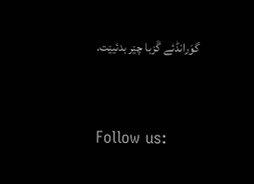گوَرانڈئے گَزبا چێر بدئیێت.


Follow us: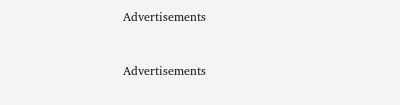Advertisements


Advertisements